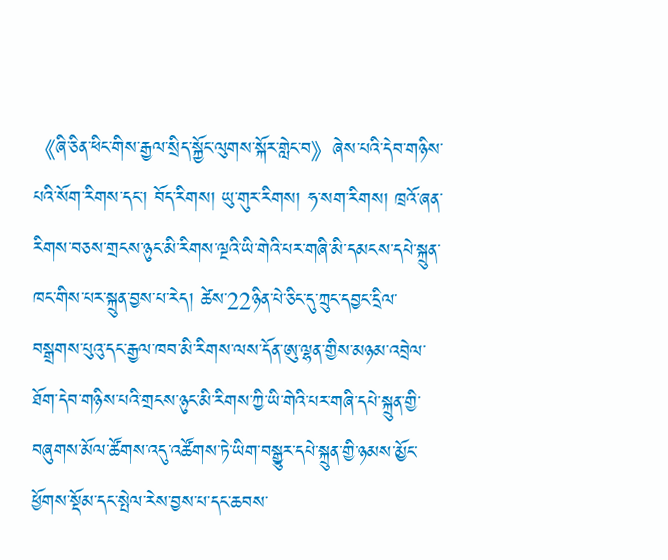《ཞི་ཅིན་ཕིང་གིས་རྒྱལ་སྲིད་སྐྱོང་ལུགས་སྐོར་གླེང་བ》ཞེས་པའི་དེབ་གཉིས་པའི་སོག་རིགས་དང་། བོད་རིགས། ཡུ་གུར་རིགས། ཧ་སག་རིགས། ཁྲའོ་ཞན་རིགས་བཅས་གྲངས་ཉུང་མི་རིགས་ལྔའི་ཡི་གེའི་པར་གཞི་མི་དམངས་དཔེ་སྐྲུན་ཁང་གིས་པར་སྐྲུན་བྱས་པ་རེད། ཚེས་22ཉིན་པེ་ཅིང་དུ་ཀྲུང་དབྱང་དྲིལ་བསྒྲགས་པུའུ་དང་རྒྱལ་ཁབ་མི་རིགས་ལས་དོན་ཨུ་ལྷན་གྱིས་མཉམ་འབྲེལ་ཐོག་དེབ་གཉིས་པའི་གྲངས་ཉུང་མི་རིགས་ཀྱི་ཡི་གེའི་པར་གཞི་དཔེ་སྐྲུན་གྱི་བཞུགས་མོལ་ཚོགས་འདུ་འཚོགས་ཏེ་ཡིག་བསྒྱུར་དཔེ་སྐྲུན་གྱི་ཉམས་མྱོང་ཕྱོགས་སྡོམ་དང་སྤེལ་རེས་བྱས་པ་དང་ཆབས་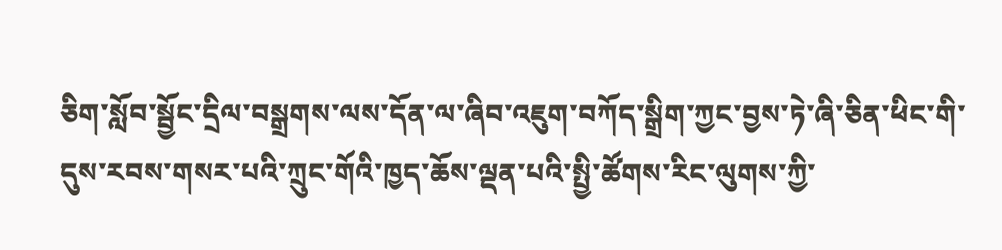ཅིག་སློབ་སྦྱོང་དྲིལ་བསྒྲགས་ལས་དོན་ལ་ཞིབ་འཇུག་བཀོད་སྒྲིག་ཀྱང་བྱས་ཏེ་ཞི་ཅིན་ཕིང་གི་དུས་རབས་གསར་པའི་ཀྲུང་གོའི་ཁྱད་ཆོས་ལྡན་པའི་སྤྱི་ཚོགས་རིང་ལུགས་ཀྱི་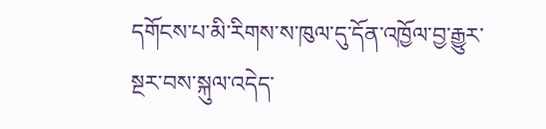དགོངས་པ་མི་རིགས་ས་ཁུལ་དུ་དོན་འཁྱོལ་བྱ་རྒྱུར་སྔར་བས་སྐུལ་འདེད་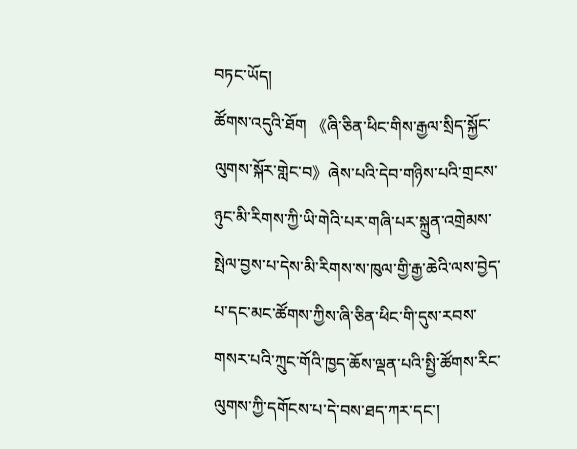བཏང་ཡོད།
ཚོགས་འདུའི་ཐོག 《ཞི་ཅིན་ཕིང་གིས་རྒྱལ་སྲིད་སྐྱོང་ལུགས་སྐོར་གླེང་བ》ཞེས་པའི་དེབ་གཉིས་པའི་གྲངས་ཉུང་མི་རིགས་ཀྱི་ཡི་གེའི་པར་གཞི་པར་སྐྲུན་འགྲེམས་སྤེལ་བྱས་པ་དེས་མི་རིགས་ས་ཁུལ་གྱི་རྒྱ་ཆེའི་ལས་བྱེད་པ་དང་མང་ཚོགས་ཀྱིས་ཞི་ཅིན་ཕིང་གི་དུས་རབས་གསར་པའི་ཀྲུང་གོའི་ཁྱད་ཆོས་ལྡན་པའི་སྤྱི་ཚོགས་རིང་ལུགས་ཀྱི་དགོངས་པ་དེ་བས་ཐད་ཀར་དང་།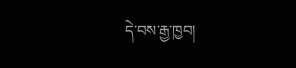དེ་བས་རྒྱ་ཁྱབ།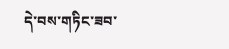དེ་བས་གཏིང་ཟབ་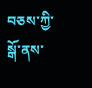བཅས་ཀྱི་སྒོ་ནས་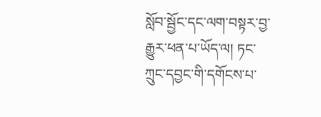སློབ་སྦྱོང་དང་ལག་བསྟར་བྱ་རྒྱུར་ཕན་པ་ཡོད་ལ། ཏང་ཀྲུང་དབྱང་གི་དགོངས་པ་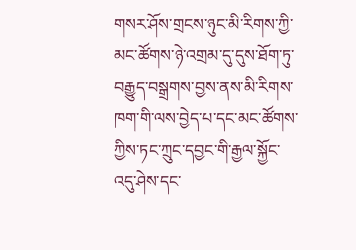གསར་ཤོས་གྲངས་ཉུང་མི་རིགས་ཀྱི་མང་ཚོགས་ཉེ་འགྲམ་དུ་དུས་ཐོག་ཏུ་བརྒྱུད་བསྒྲགས་བྱས་ནས་མི་རིགས་ཁག་གི་ལས་བྱེད་པ་དང་མང་ཚོགས་ཀྱིས་ཏང་ཀྲུང་དབྱང་གི་རྒྱལ་སྐྱོང་འདུ་ཤེས་དང་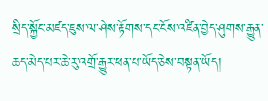སྲིད་སྐྱོང་མཛད་ཇུས་ལ་ཤེས་རྟོགས་དང་ངོས་འཛིན་བྱེད་ཤུགས་རྒྱུན་ཆད་མེད་པར་ཆེ་རུ་འགྲོ་རྒྱུར་ཕན་པ་ཡོད་ཅེས་བསྟན་ཡོད།